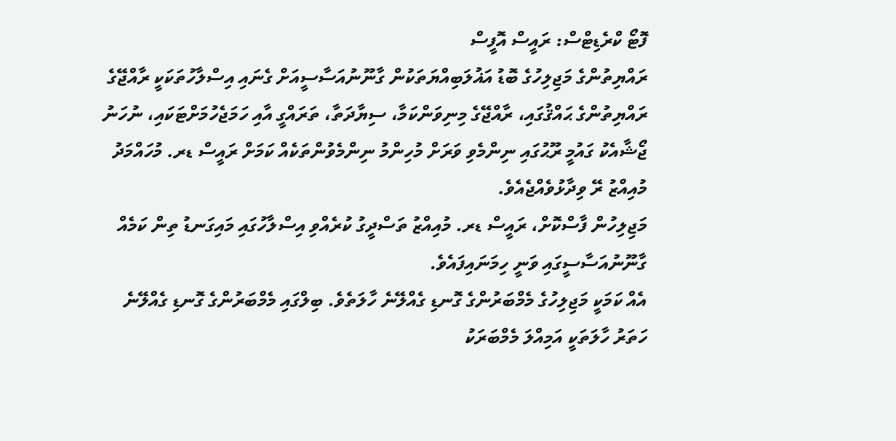ފޮޓޯ ކްރެޑިޓްސް: ރައީސް އޮފީސް
ރައްޔިތުންގެ މަޖިލިހުގެ ބޮޑު އަޣުލަބިއްޔަތަކުން ގާނޫނުއަސާސީއަށް ގެނައި އިސްލާހުތަކަކީ ރާއްޖޭގެ ރައްޔިތުންގެ ޙައްޤުގައި، ރާއްޖޭގެ މިނިވަންކަމާ، ސިޔާދަތާ، ތަރައްގީ އާއި ހަމަޖެހުމަށްޓަކައި، ނުހަނު ޖޯޝާއެކު ގައުމީ ރޫޙުގައި ނިންމެވި ވަރަށް މުހިންމު ނިންމެވުންތަކެއް ކަމަށް ރައީސް ޑރ. މުހައްމަދު މުއިއްޒު ރޭ ވިދާޅުވެއްޖެއެވެ.
މަޖިލިހުން ފާސްކޮށް، ރައީސް ޑރ. މުއިއްޒު ތަސްދީގު ކުރެއްވި އިސްލާހުގައި މައިގަނޑު ތިން ކަމެއް ގާނޫނުއަސާސީގައި ވަނީ ހިމަނައިފައެވެ.
އެއް ކަމަކީ މަޖިލިހުގެ މެމްބަރުންގެ ގޮނޑި ގެއްލޭނެ ހާލަތެވެ. ބިލްގައި މެމްބަރުންގެ ގޮނޑި ގެއްލޭނެ ހަތަރު ހާލަތަކީ އަމިއްލަ މެމްބަރަކު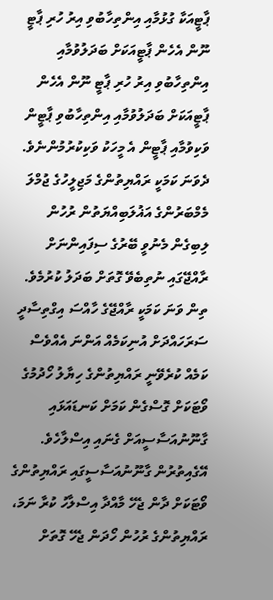ޕާޓީއަކާ ގުޅުމާއި އިންތިހާބުވި އިރު ހުރި ޕާޓީ ނޫން އެހެން ޕާޓީއަކަށް ބަދަލުވުމާއި އިންތިހާބުވި އިރު ހުރި ޕާޓީ ނޫން އެހެން ޕާޓީއަކަށް ބަދަލުވުމާއި އިންތިހާބުވި ޕާޓީން ވަކިވުމާއި ޕާޓީން އެ މީހަކު ވަކިކުރުމުންނެވެ.
ދެވަނަ ކަމަކީ ރައްޔިތުންގެ މަޖިލީހުގެ ޖުމްލަ މެމްބަރުންގެ އަޣުލަބިއްޔަތުން ރުހުން ލިބިގެން މެނުވީ ބޭރުގެ ސިފައިންނަށް ރާއްޖޭގައި ނުތިބެވޭ ގޮތަށް ބަދަލު ކުރުމެވެ. ތިން ވަނަ ކަމަކީ ރާއްޖޭގެ ހާއްސަ އިގްތިސާދީ ސަރަހައްދަށް އުނިކަމެއް އަންނަ އެއްވެސް ކަމެއް ކުރެވޭނީ ރައްޔިތުންގެ ހިޔާލު ހޯދުމުގެ ވޯޓަކަށް ގޮސްގެން ކަމަށް ކަނޑައަޅައި ގާނޫނުއަސާސީއަށް ގެނައި އިސްލާހެވެ.
އޭގެއިތުރުން ގާނޫނުއަސާސީގައި ރައްޔިތުންގެ ވޯޓަކަށް ދާން ޖެހޭ މާއްދާ އިސްލާހު ކުރާ ނަމަ، ރައްޔިތުންގެ ރުހުން ހޯދަން ޖެހޭ ގޮތަށް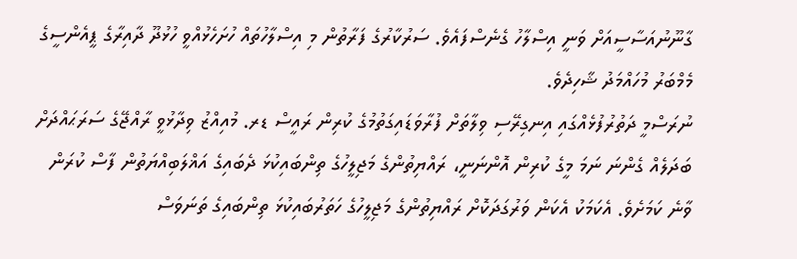ގާނޫނުއަސާސީއަށް ވަނީ އިސްލާހު ގެނެސްފައެވެ. ސަރުކާރުގެ ފަރާތުން މި އިސްލާހުތައް ހުށަހެޅުއްވީ ހުޅުދޫ ދާއިރާގެ ޕީއެންސީގެ މެމްބަރު މުހައްމަދު ޝާހިދެވެ.
ނުރަސްމީ ދަތުރުފުޅެއްގައި އިނގިރޭސި ވިލާތަށް ފުރާވަޑައިގަތުމުގެ ކުރިން ރައީސް ޑރ. މުއިއްޒު ވިދާޅުވީ ރާއްޖޭގެ ސަރަޙައްދަށް ބަދަލެއް ގެންނަ ނަމަ މީގެ ކުރިން އޮންނަނީ، ރައްޔިތުންގެ މަޖިލީހުގެ ތިންބައިކުޅަ ދެބައިގެ އަޣްލަބިއްޔަތުން ފާސް ކުރަން ވާނެ ކަމަށެވެ. އެކަމަކު އެކަން ވަރުގަދަކޮށް ރައްޔިތުންގެ މަޖިލީހުގެ ހަތަރުބައިކުޅަ ތިންބައިގެ ތަނަވަސް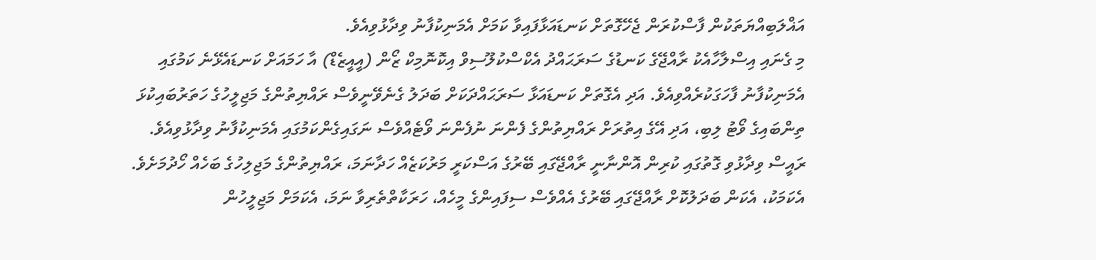އަޣްލަބިއްޔަތަކުން ފާސްކުރަން ޖެހޭގޮތަށް ކަނޑައަޅާފައިވާ ކަމަށް އެމަނިކުފާނު ވިދާޅުވިއެވެ.
މި ގެނައި އިސްލާހާއެކު ރާއްޖޭގެ ކަނޑުގެ ސަރަޙައްދު އެކްސްކުލޫސިވް އިކޮނޮމިކް ޒޯން (އީއީޒެޑް) އާ ހަމައަށް ކަނޑައެޅޭނެ ކަމުގައި އެމަނިކުފާނު ފާހަގަކުރެއްވިއެވެ. އަދި އެގޮތަށް ކަނޑައަޅާ ސަރަޙައްދަކަށް ބަދަލު ގެނެވޭނީވެސް ރައްޔިތުންގެ މަޖިލީހުގެ ހަތަރުބައިކުޅަ ތިންބައިގެ ވޯޓު ލިބި، އަދި އޭގެ އިތުރަށް ރައްޔިތުންގެ ފެންނަ ނުފެންނަ ވޯޓެއްވެސް ނަގައިގެންކަމުގައި އެމަނިކުފާނު ވިދާޅުވިއެވެ.
ރައީސް ވިދާޅުވި ގޮތުގައި ކުރިން އޮންނާނީ ރާއްޖޭގައި ބޭރުގެ އަސްކަރީ މަރުކަޒެއް ހަދާނަމަ، ރައްޔިތުންގެ މަޖިލިހުގެ ބަހެއް ހޯދުމަށެވެ. އެކަމަކު، އެކަން ބަދަލުކޮށް ރާއްޖޭގައި ބޭރުގެ އެއްވެސް ސިފައިންގެ މީހެއް، ހަރަކާތްތެރިވާ ނަމަ، އެކަމަށް މަޖިލީހުން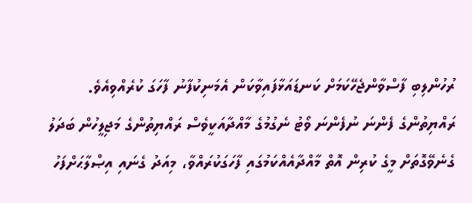ރުހުންލިބި ފާސްވާންޖެހޭކަމަށް ކަނޑައަޅާފައިވާކަން އެމަނިކުފާނު ފާހަގަ ކުރެއްވިއެވެ.
ރައްޔިތުންގެ ފެންނަ ނުފެންނަ ވޯޓު ނެގުމުގެ މާއްދާއަކީވެސް ރައްޔިތުންގެ މަޖިލީހުން ބަދަލު ގެނެވޭގޮތަށް މީގެ ކުރިން އޮތް މާއްދާއެއްކަމުގައި ފާހަގަކުރައްވާ، މިއަދު ގެނައި އިޞްލާޙަށްފަހު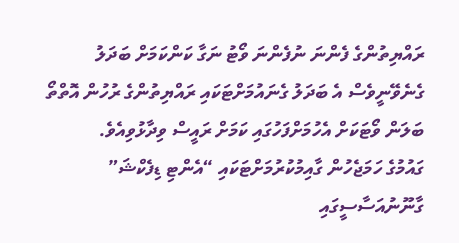ރައްޔިތުންގެ ފެންނަ ނުފެންނަ ވޯޓު ނަގާ ކަންކަމަށް ބަދަލު ގެނެވޭނީވެސް އެ ބަދަލު ގެނައުމަށްޓަކައި ރައްޔިތުންގެ ރުހުން އޮތްތޯ ބަލަން ވޯޓަކަށް އެހުމަށްފަހުގައި ކަމަށް ރައީސް ވިދާޅުވިއެވެ.
ގައުމުގެ ހަމަޖެހުން ގާއިމުކުރުމަށްޓަކައި “އެންޓި ޑިފެކްޝަ” ގާނޫނުއަސާސީގައި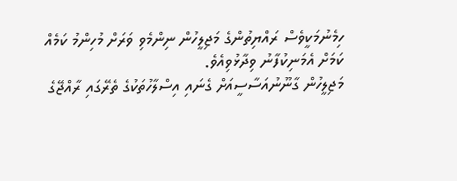ހިމެނުމަކީވެސް ރައްޔިތުންގެ މަޖިލީހުން ނިންމެވި ވަރަށް މުހިންމު ކަމެއް ކަމަށް އެމަނިކުފާނު ވިދާޅުވިއެވެ.
މަޖިލީހުން ގާނޫނުއަސާސީއަށް ގެނައި އިސްލާހުތަކުގެ ތެރޭގައި ރާއްޖޭގެ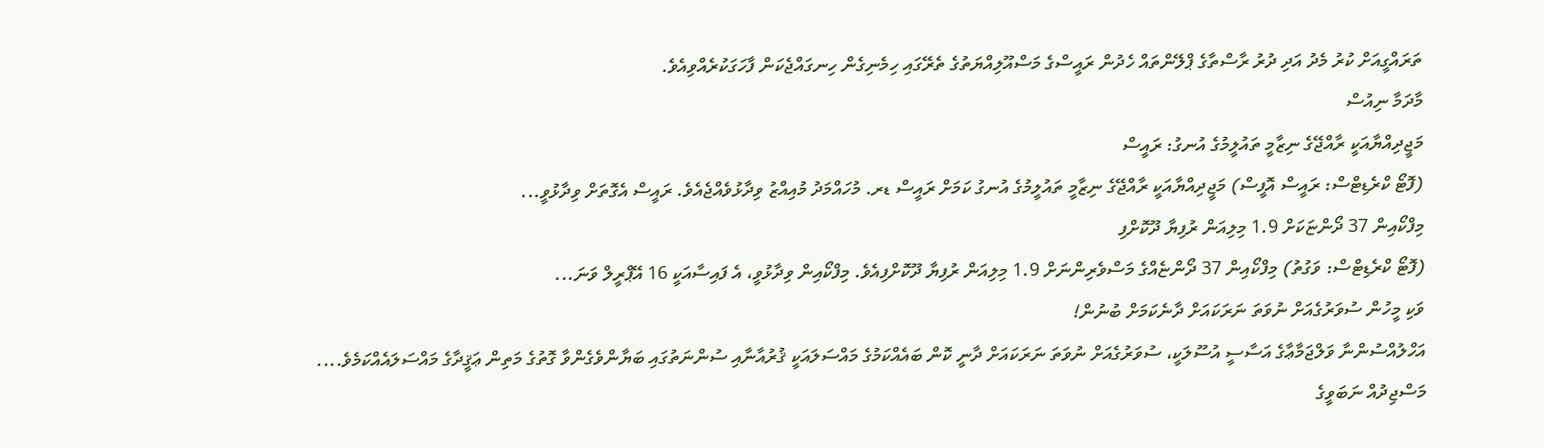ތަރައްގީއަށް ކުރު މެދު އަދި ދުރު ރާސްތާގެ ޕްލޭންތައް ހެދުން ރައީސްގެ މަސްއޫލިއްޔަތުގެ ތެރޭގައި ހިމެނިގެން ހިނގައްޖެކަން ފާހަގަކުރެއްވިއެވެ.
މާދަމާ ނިއުސް
މަޖީދިއްޔާއަކީ ރާއްޖޭގެ ނިޒާމީ ތައުލީމުގެ އުނގު: ރައީސް
(ފޮޓޯ ކްރެޑިޓްސް: ރައީސް އޮފީސް) މަޖީދިއްޔާއަކީ ރާއްޖޭގެ ނިޒާމީ ތައުލީމުގެ އުނގު ކަމަށް ރައީސް ޑރ. މުހައްމަދު މުއިއްޒު ވިދާޅުވެއްޖެއެވެ. ރައީސް އެގޮތަށް ވިދާޅުވީ...
މިފްކޯއިން 37 ދޯންޏަކަށް 1.9 މިލިއަން ރުފިޔާ ދޫކޮށްފި
(ފޮޓޯ ކްރެޑިޓްސް: ވަގުތު) މިފްކޯއިން 37 ދޯންޏެއްގެ މަސްވެރިންނަށް 1.9 މިލިއަން ރުފިޔާ ދޫކޮށްފިއެވެ. މިފްކޯއިން ވިދާޅުވީ، އެ ފައިސާއަކީ 16 އޭޕްރީލް ވަނަ...
ވަކި މީހުން ސުވަރުގެއަށް ނުވަތަ ނަރަކައަށް ދާނެކަމަށް ބުނުން!
އަހްލުއްސުންނާ ވަލްޖަމާޢާގެ އަސާސީ އުސޫލަކީ، ސުވަރުގެއަށް ނުވަތަ ނަރަކައަށް ދާނީ ކޮން ބައެއްކަމުގެ މައްސަލައަކީ ޤުރުއާނާއި ސުންނަތުގައި ބަޔާންވެގެންވާ ގޮތުގެ މަތިން ޢަޤީދާގެ މައްސަލައެއްކަމެވެ....
މަސްޖިދުއް ނަބަވީގެ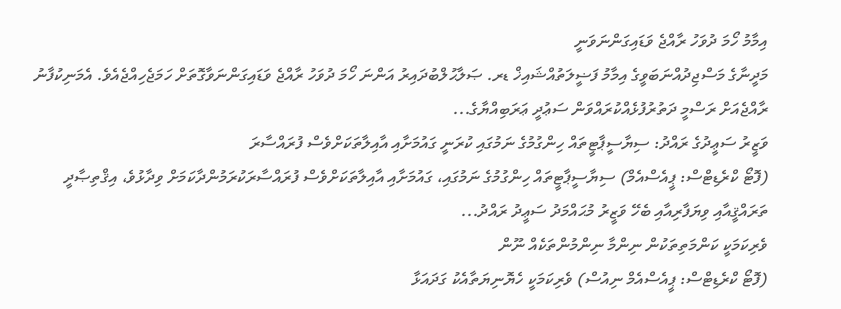އިމާމު ހޯމަ ދުވަހު ރާއްޖެ ވަޑައިގަންނަވަނީ
މަދީނާގެ މަސްޖިދުއްނަބަވީގެ އިމާމު ފަޟީލަތުއްޝައިޚް ޑރ. ޞަލާޙުލްބުދައިރު އަންނަ ހޯމަ ދުވަހު ރާއްޖެ ވަޑައިގަންނަވާގޮތަށް ހަމަޖެހިއްޖެއެވެ. އެމަނިކުފާނު ރާއްޖެއަށް ރަސްމީ ދަތުރުފުޅެއްކުރައްވަން ސަޢުދީ ޢަރަބިއްޔާގެ...
ވަޒީރު ސަޢީދުގެ ރައްދު: ސިޔާސީޕާޓީތައް ހިންގުމުގެ ނަމުގައި ކުރަނީ ގައުމަށާއި އާއިލާތަކަށްވެސް ފުރައްސާރަ
(ފޮޓޯ ކްރެޑިޓްސް: ޕީއެސްއެމް) ސިޔާސީޕާޓީތައް ހިންގުމުގެ ނަމުގައި، ގައުމަށާއި އާއިލާތަކަށްވެސް ފުރައްސާރަކުރަމުންދާކަމަށް ވިދާޅުވެ، އިޤްތިޞާދީ ތަރައްޤީއާއި ވިޔަފާރިއާއި ބެހޭ ވަޒީރު މުޙައްމަދު ސަޢީދު ރައްދު...
ވެރިކަމަކީ ކަންމަތިތަކުން ނިންމާ ނިންމުންތަކެއް ނޫން
(ފޮޓޯ ކްރެޑިޓްސް: ޕީއެސްއެމް ނިއުސް) ވެރިކަމަކީ ހެޔޮނިޔަތާއެކު ގަދައަޅާ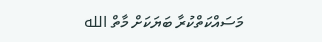މަސައްކަތްކުރާ ބަޔަކަށް މާތް الله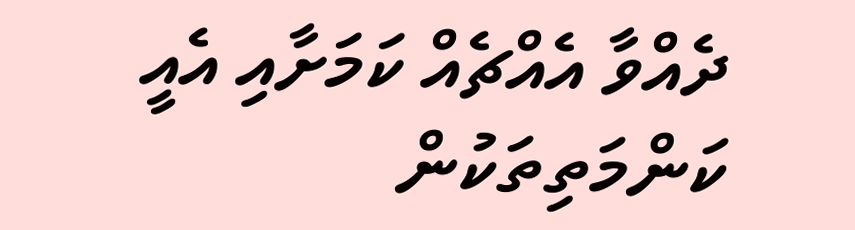ދެއްވާ އެއްޗެއް ކަމަށާއި އެއީ ކަންމަތިތަކުން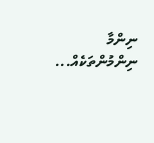ނިންމާ ނިންމުންތަކެއް...